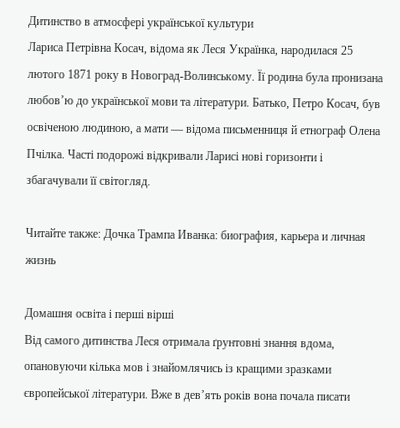Дитинство в атмосфері української культури
Лариса Петрівна Косач, відома як Леся Українка, народилася 25 лютого 1871 року в Новоград-Волинському. Її родина була пронизана любов’ю до української мови та літератури. Батько, Петро Косач, був освіченою людиною, а мати — відома письменниця й етнограф Олена Пчілка. Часті подорожі відкривали Ларисі нові горизонти і збагачували її світогляд.

Читайте также: Дочка Трампа Иванка: биография, карьера и личная жизнь

Домашня освіта і перші вірші
Від самого дитинства Леся отримала ґрунтовні знання вдома, опановуючи кілька мов і знайомлячись із кращими зразками європейської літератури. Вже в дев’ять років вона почала писати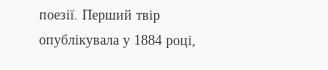поезії. Перший твір опублікувала у 1884 році,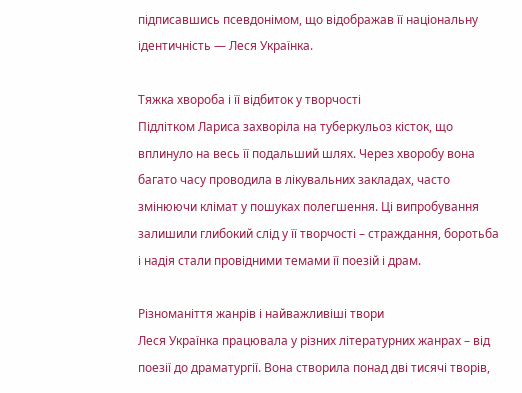підписавшись псевдонімом, що відображав її національну ідентичність — Леся Українка.

Тяжка хвороба і її відбиток у творчості
Підлітком Лариса захворіла на туберкульоз кісток, що вплинуло на весь її подальший шлях. Через хворобу вона багато часу проводила в лікувальних закладах, часто змінюючи клімат у пошуках полегшення. Ці випробування залишили глибокий слід у її творчості – страждання, боротьба і надія стали провідними темами її поезій і драм.

Різноманіття жанрів і найважливіші твори
Леся Українка працювала у різних літературних жанрах – від поезії до драматургії. Вона створила понад дві тисячі творів,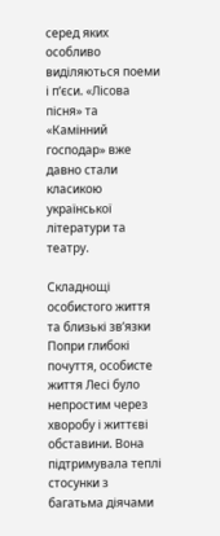серед яких особливо виділяються поеми і п’єси. «Лісова пісня» та «Камінний господар» вже давно стали класикою української літератури та театру.

Складнощі особистого життя та близькі зв’язки
Попри глибокі почуття, особисте життя Лесі було непростим через хворобу і життєві обставини. Вона підтримувала теплі стосунки з багатьма діячами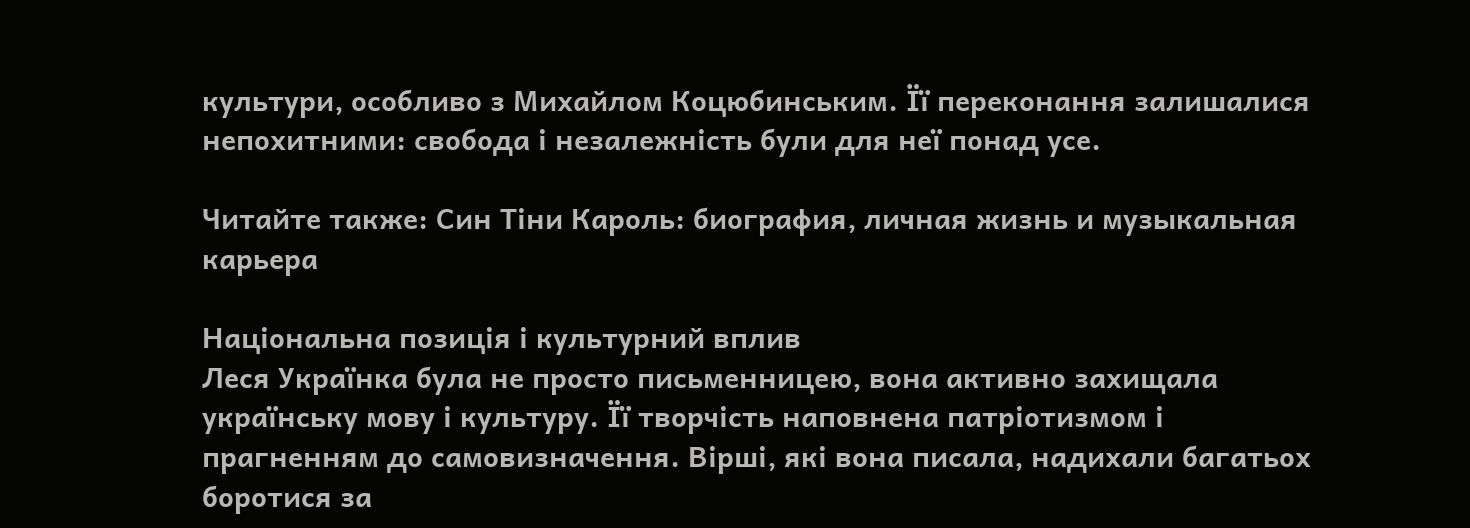культури, особливо з Михайлом Коцюбинським. Її переконання залишалися непохитними: свобода і незалежність були для неї понад усе.

Читайте также: Син Тіни Кароль: биография, личная жизнь и музыкальная карьера

Національна позиція і культурний вплив
Леся Українка була не просто письменницею, вона активно захищала українську мову і культуру. Її творчість наповнена патріотизмом і прагненням до самовизначення. Вірші, які вона писала, надихали багатьох боротися за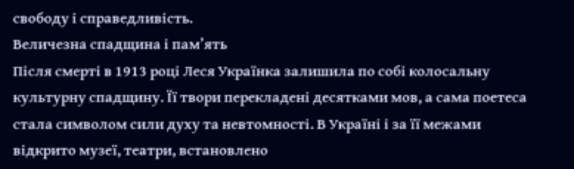свободу і справедливість.
Величезна спадщина і пам’ять
Після смерті в 1913 році Леся Українка залишила по собі колосальну культурну спадщину. Її твори перекладені десятками мов, а сама поетеса стала символом сили духу та невтомності. В Україні і за її межами відкрито музеї, театри, встановлено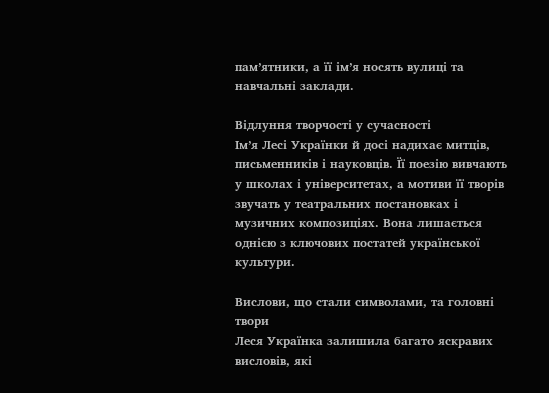пам’ятники, а її ім’я носять вулиці та навчальні заклади.

Відлуння творчості у сучасності
Ім’я Лесі Українки й досі надихає митців, письменників і науковців. Її поезію вивчають у школах і університетах, а мотиви її творів звучать у театральних постановках і музичних композиціях. Вона лишається однією з ключових постатей української культури.

Вислови, що стали символами, та головні твори
Леся Українка залишила багато яскравих висловів, які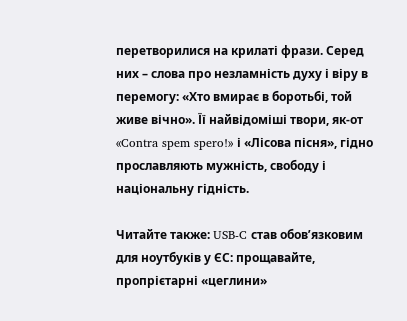перетворилися на крилаті фрази. Серед них – слова про незламність духу і віру в перемогу: «Хто вмирає в боротьбі, той живе вічно». Її найвідоміші твори, як-от «Contra spem spero!» і «Лісова пісня», гідно прославляють мужність, свободу і національну гідність.

Читайте также: USB-C став обов’язковим для ноутбуків у ЄС: прощавайте, пропрієтарні «цеглини»